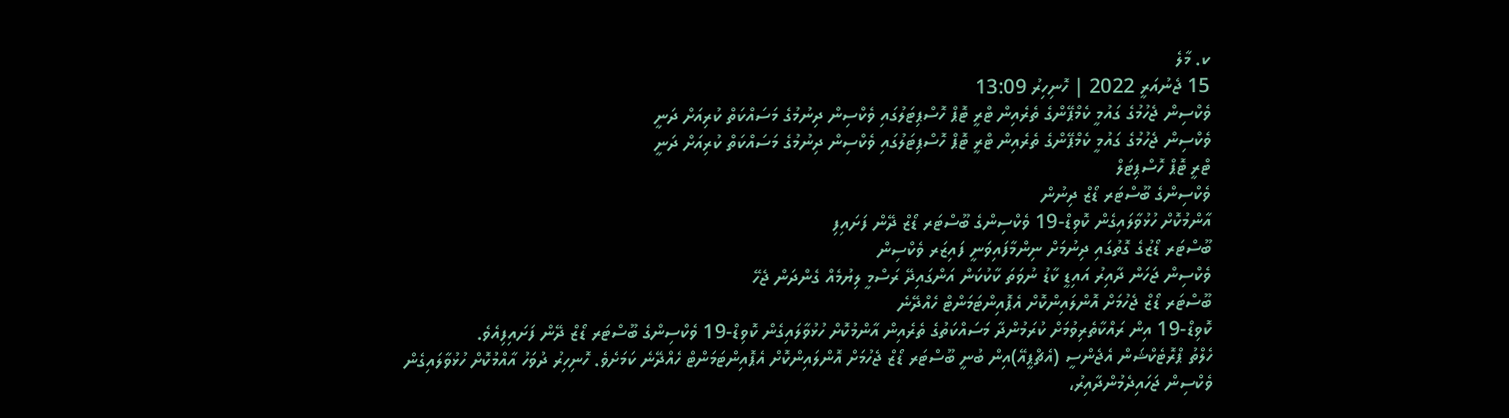ކ. މާލެ
15 ޖެނުއަރީ 2022 | ހޮނިހިރު 13:09
ވެކްސިން ޖެހުމުގެ ގައުމީ ކެމްޕޭންގެ ތެރެއިން ޓްރީ ޓޮޕް ހޮސްޕިޓަލުގައި ވެކްސިން ދިނުމުގެ މަސައްކަތް ކުރިއަށް ދަނީ
ވެކްސިން ޖެހުމުގެ ގައުމީ ކެމްޕޭންގެ ތެރެއިން ޓްރީ ޓޮޕް ހޮސްޕިޓަލުގައި ވެކްސިން ދިނުމުގެ މަސައްކަތް ކުރިއަށް ދަނީ
ޓްރީ ޓޮޕް ހޮސްޕިޓަލް
ވެކްސިންގެ ބޫސްޓަރ ޑޯޒް ދިނުން
އާންމުކޮށް ހުޅުވާލައިގެން ކޮވިޑް-19 ވެކްސިންގެ ބޫސްޓަރ ޑޯޒް ދޭން ފަށައިފި
ބޫސްޓަރ ޑޯޒުގެ ގޮތުގައި ދިނުމަށް ނިންމާފައިވަނީ ފައިޒަރ ވެކްސިން
ވެކްސިން ޖަހަން ދާއިރު އައިޑީ ކާޑު ނުވަތަ ކާކުކަން އަންގައިދޭ ރަސްމީ ލިޔުމެއް ގެންދަން ޖެހޭ
ބޫސްޓަރ ޑޯޒް ޖެހުމަށް އޮންލައިންކޮށް އެޕޮއިންޓަމަންޓް ހެއްދޭނެ
ކޮވިޑް-19 އިން ރައްކާތެރިވުމަށް ކުރަމުންދާ މަސައްކަތުގެ ތެރެއިން އާންމުކޮށް ހުޅުވާލައިގެން ކޮވިޑް-19 ވެކްސިންގެ ބޫސްޓަރ ޑޯޒް ދޭން ފަށައިފިއެވެ.
ހެލްތު ޕްރޮޓެކްޝަން އެޖެންސީ (އެޗްޕީއޭ)އިން ބުނީ ބޫސްޓަރ ޑޯޒް ޖެހުމަށް އޮންލައިންކޮށް އެޕޮއިންޓަމަންޓް ހެއްދޭނެ ކަމަށެވެ. ހޮނިހިރު ދުވަހު އާއްމުކޮށް ހުޅުވާލައިގެން ވެކްސިން ޖަހައިދެމުންދާއިރު،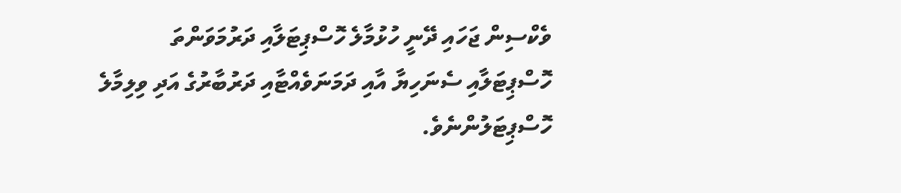ވެކްސިން ޖަހައި ދޭނީ ހުޅުމާލެ ހޮސްޕިޓަލާއި ދަރުމަވަންތަ ހޮސްޕިޓަލާއި ސެނަހިޔާ އާއި ދަމަނަވެއްޓާއި ދަރުބާރުގެ އަދި ވިލިމާލެ ހޮސްޕިޓަލުންނެވެ.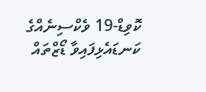ކޮވިޑް-19 ވެކްސިނެއްގެ ކަނޑައެޅިފައިވާ ޑޯޒްތައް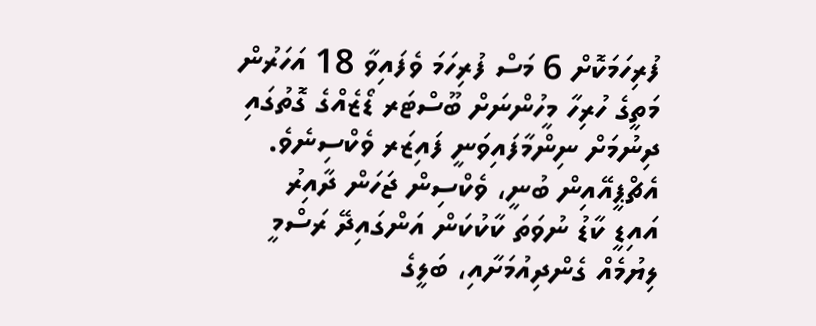ފުރިހަމަކޮށް 6 މަސް ފުރިހަމަ ވެފައިވާ 18 އަހަރުން މަތީގެ ހުރިހާ މީހުންނަށް ބޫސްޓަރ ޑޯޒެއްގެ ގޮތުގައި ދިނުމަށް ނިންމާފައިވަނީ ފައިޒަރ ވެކްސިނެވެ.
އެޗްޕީއޭއިން ބުނީ، ވެކްސިން ޖަހަން ދާއިރު އައިޑީ ކާޑު ނުވަތަ ކާކުކަން އަންގައިދޭ ރަސްމީ ލިޔުމެއް ގެންދިއުމަށާއި، ބަލީގެ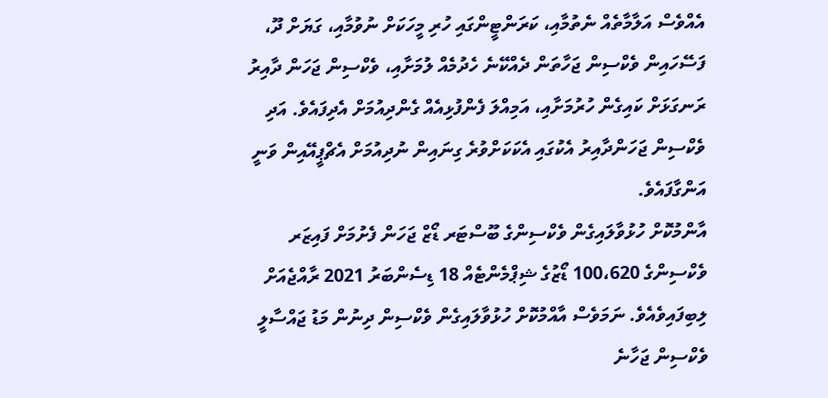އެއްވެސް އަލާމާތެއް ނެތުމާއި، ކަރަންޓީންގައި ހުރި މީހަކަށް ނުވުމާއި، ގަޔަށް ދޫ، ފަސޭހައިން ވެކްސިން ޖަހާތަން ދެއްކޭނެ ހެދުމެއް ލުމަށާއި، ވެކްސިން ޖަހަން ދާއިރު ރަނގަޅަށް ކައިގެން ހުރުމަށާއި، އަމިއްލަ ފެންފުޅިއެއް ގެންދިއުމަށް އެދިފައެވެ. އަދި ވެކްސިން ޖަހަންދާއިރު އެކުގައި އެކަކަށްވުރެ ގިނައިން ނުދިއުމަށް އެޗްޕީއޭއިން ވަނީ އަންގާފައެވެ.
އާންމުކޮށް ހުޅުވާލައިގެން ވެކްސިންގެ ބޫސްޓަރ ޑޯޒް ޖަހަން ފެށުމަށް ފައިޒަރ ވެކްސިންގެ 100،620 ޑޯޒުގެ ޝިޕްމެންޓެއް 18 ޑިސެންބަރު 2021 ރާއްޖެއަށް ލިބިފައިވެއެވެ. ނަމަވެސް އާއްމުކޮށް ހުޅުވާލައިގެން ވެކްސިން ދިނުން މަޑު ޖައްސާލީ ވެކްސިން ޖަހާނެ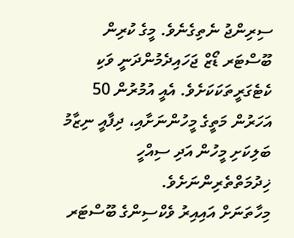ސިރިންޖު ނެތިގެނެވެ. މީގެ ކުރިން ބޫސްޓަރ ޑޯޒް ޖަހައިދެމުންދަނީ ވަކި ކެޓެގަރީތަކަކަށެވެ. އެއީ އުމުރުން 50 އަހަރުން މަތީގެ މީހުންނަށާއި، ދިފާއީ ނިޒާމު ބަލިކަށި މީހުން އަދި ސިއްހީ ޚިދުމަތްތެރިންނަށެވެ.
މިހާތަނަށް އައިއިރު ވެކްސިންގެ ބޫސްޓަރ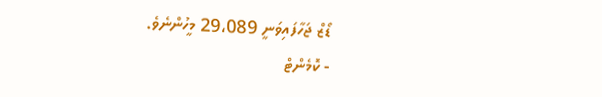ޑޯޒް ޖަހާފައިވަނީ 29،089 މީހުންނެވެ.
- ކޮމެންޓް